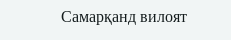Самарқанд вилоят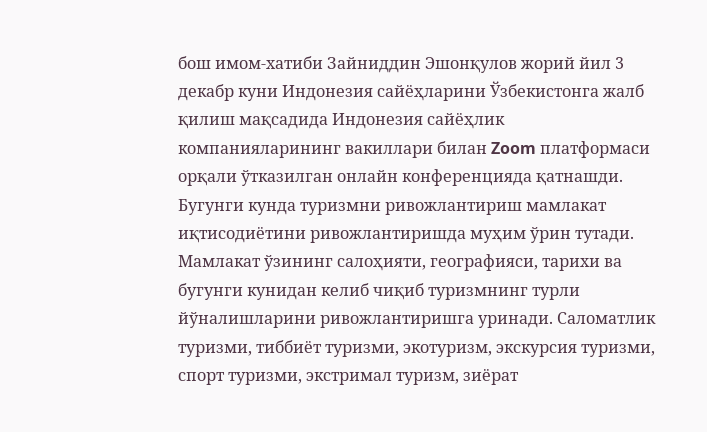бош имом-хатиби Зайниддин Эшонқулов жорий йил 3 декабр куни Индонезия сайёҳларини Ўзбекистонга жалб қилиш мақсадида Индонезия сайёҳлик компанияларининг вакиллари билан Zoom платформаси орқали ўтказилган онлайн конференцияда қатнашди.
Бугунги кунда туризмни ривожлантириш мамлакат иқтисодиётини ривожлантиришда муҳим ўрин тутади. Мамлакат ўзининг салоҳияти, географияси, тарихи ва бугунги кунидан келиб чиқиб туризмнинг турли йўналишларини ривожлантиришга уринади. Саломатлик туризми, тиббиёт туризми, экотуризм, экскурсия туризми, спорт туризми, экстримал туризм, зиёрат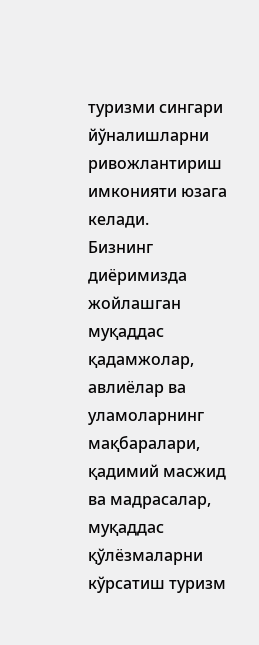туризми сингари йўналишларни ривожлантириш имконияти юзага келади.
Бизнинг диёримизда жойлашган муқаддас қадамжолар, авлиёлар ва уламоларнинг мақбаралари, қадимий масжид ва мадрасалар, муқаддас қўлёзмаларни кўрсатиш туризм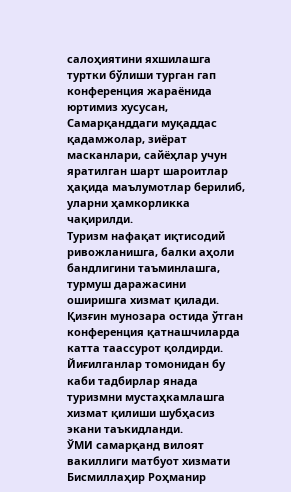салоҳиятини яхшилашга туртки бўлиши турган гап конференция жараёнида юртимиз хусусан, Самарқанддаги муқаддас қадамжолар, зиёрат масканлари, сайёҳлар учун яратилган шарт шароитлар ҳақида маълумотлар берилиб, уларни ҳамкорликка чақирилди.
Туризм нафақат иқтисодий ривожланишга, балки аҳоли бандлигини таъминлашга, турмуш даражасини оширишга хизмат қилади. Қизғин мунозара остида ўтган конференция қатнашчиларда катта таассурот қолдирди. Йиғилганлар томонидан бу каби тадбирлар янада туризмни мустаҳкамлашга хизмат қилиши шубҳасиз экани таъкидланди.
ЎМИ самарқанд вилоят вакиллиги матбуот хизмати
Бисмиллаҳир Роҳманир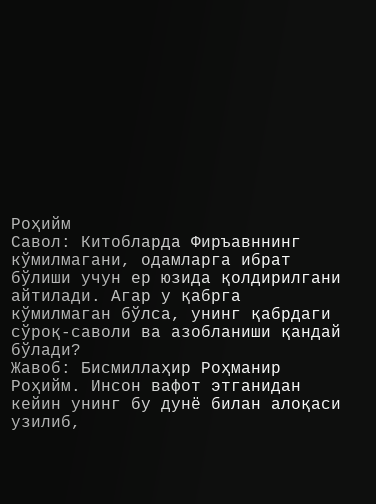Роҳийм
Савол: Китобларда Фиръавннинг кўмилмагани, одамларга ибрат бўлиши учун ер юзида қолдирилгани айтилади. Агар у қабрга кўмилмаган бўлса, унинг қабрдаги сўроқ-саволи ва азобланиши қандай бўлади?
Жавоб: Бисмиллаҳир Роҳманир Роҳийм. Инсон вафот этганидан кейин унинг бу дунё билан алоқаси узилиб,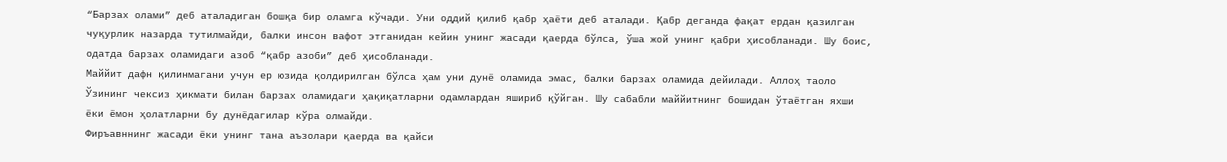“Барзах олами” деб аталадиган бошқа бир оламга кўчади. Уни оддий қилиб қабр ҳаёти деб аталади. Қабр деганда фақат ердан қазилган чуқурлик назарда тутилмайди, балки инсон вафот этганидан кейин унинг жасади қаерда бўлса, ўша жой унинг қабри ҳисобланади. Шу боис, одатда барзах оламидаги азоб “қабр азоби” деб ҳисобланади.
Маййит дафн қилинмагани учун ер юзида қолдирилган бўлса ҳам уни дунё оламида эмас, балки барзах оламида дейилади. Аллоҳ таоло Ўзининг чексиз ҳикмати билан барзах оламидаги ҳақиқатларни одамлардан яшириб қўйган. Шу сабабли маййитнинг бошидан ўтаётган яхши ёки ёмон ҳолатларни бу дунёдагилар кўра олмайди.
Фиръавннинг жасади ёки унинг тана аъзолари қаерда ва қайси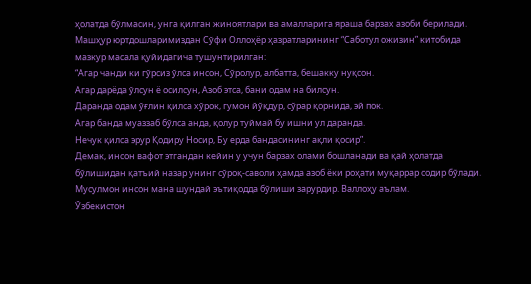ҳолатда бўлмасин, унга қилган жиноятлари ва амалларига яраша барзах азоби берилади.
Машҳур юртдошларимиздан Сўфи Оллоҳёр ҳазратларининг “Саботул ожизин” китобида мазкур масала қуйидагича тушунтирилган:
“Агар чанди ки гўрсиз ўлса инсон, Сўролур, албатта, бешакку нуқсон.
Агар дарёда ўлсун ё осилсун, Азоб этса, бани одам на билсун.
Даранда одам ўғлин қилса хўрок, гумон йўқдур, сўрар қорнида, эй пок.
Агар банда муаззаб бўлса анда, қолур туймай бу ишни ул даранда.
Нечук қилса эрур Қодиру Носир, Бу ерда бандасининг ақли қосир”.
Демак, инсон вафот этгандан кейин у учун барзах олами бошланади ва қай ҳолатда бўлишидан қатъий назар унинг сўроқ-саволи ҳамда азоб ёки роҳати муқаррар содир бўлади. Мусулмон инсон мана шундай эътиқодда бўлиши зарурдир. Валлоҳу аълам.
Ўзбекистон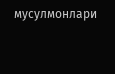мусулмонлари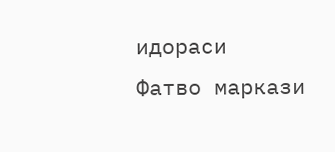идораси
Фатво маркази